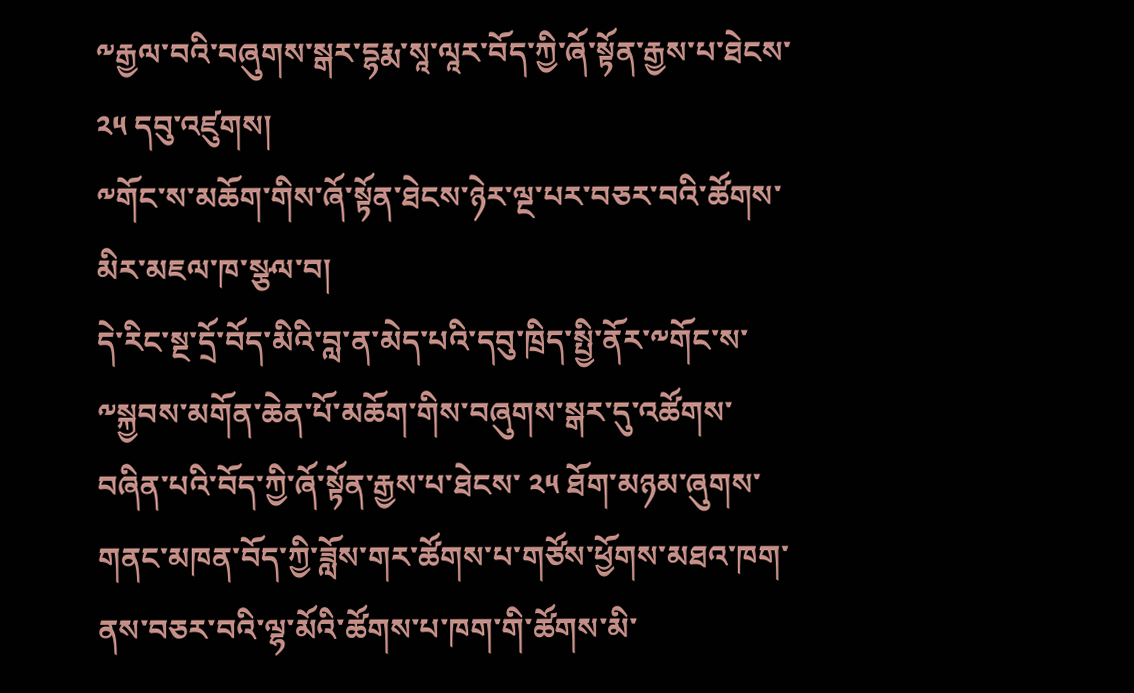༸རྒྱལ་བའི་བཞུགས་སྒར་དྷརྨ་སཱ་ལཱར་བོད་ཀྱི་ཞོ་སྟོན་རྒྱས་པ་ཐེངས་ ༢༥ དབུ་འཛུགས།
༸གོང་ས་མཆོག་གིས་ཞོ་སྟོན་ཐེངས་ཉེར་ལྔ་པར་བཅར་བའི་ཚོགས་མིར་མཇལ་ཁ་སྩལ་བ།
དེ་རིང་སྔ་དྲོ་བོད་མིའི་བླ་ན་མེད་པའི་དབུ་ཁྲིད་སྤྱི་ནོར་༸གོང་ས་༸སྐྱབས་མགོན་ཆེན་པོ་མཆོག་གིས་བཞུགས་སྒར་དུ་འཚོགས་བཞིན་པའི་བོད་ཀྱི་ཞོ་སྟོན་རྒྱས་པ་ཐེངས་ ༢༥ ཐོག་མཉམ་ཞུགས་གནང་མཁན་བོད་ཀྱི་ཟློས་གར་ཚོགས་པ་གཙོས་ཕྱོགས་མཐའ་ཁག་ནས་བཅར་བའི་ལྷ་མོའི་ཚོགས་པ་ཁག་གི་ཚོགས་མི་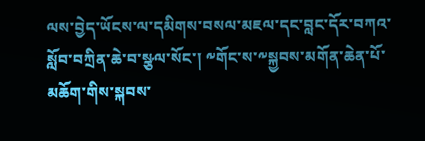ལས་བྱེད་ཡོངས་ལ་དམིགས་བསལ་མཇལ་དང་བླང་དོར་བཀའ་སློབ་བཀྲིན་ཆེ་བ་སྩལ་སོང་། ༸གོང་ས་༸སྐྱབས་མགོན་ཆེན་པོ་མཆོག་གིས་སྐབས་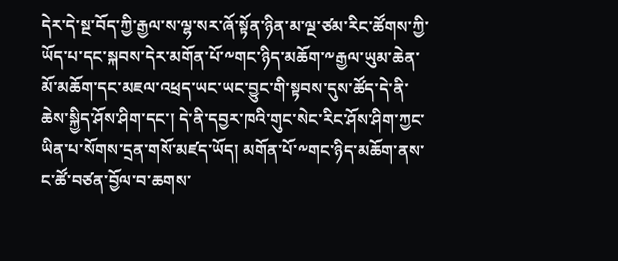དེར་དེ་སྔ་བོད་ཀྱི་རྒྱལ་ས་ལྷ་སར་ཞོ་སྟོན་ཉིན་མ་ལྔ་ཙམ་རིང་ཚོགས་ཀྱི་ཡོད་པ་དང་སྐབས་དེར་མགོན་པོ་༸གང་ཉིད་མཆོག་༸རྒྱལ་ཡུམ་ཆེན་མོ་མཆོག་དང་མཇལ་འཕྲད་ཡང་ཡང་བྱུང་གི་སྟབས་དུས་ཚོད་དེ་ནི་ཆེས་སྐྱིད་ཤོས་ཤིག་དང་། དེ་ནི་དབྱར་ཁའི་གུང་སེང་རིང་ཤོས་ཤིག་ཀྱང་ཡིན་པ་སོགས་དྲན་གསོ་མཛད་ཡོད། མགོན་པོ་༸གང་ཉིད་མཆོག་ནས་ང་ཚོ་བཙན་བྱོལ་བ་ཆགས་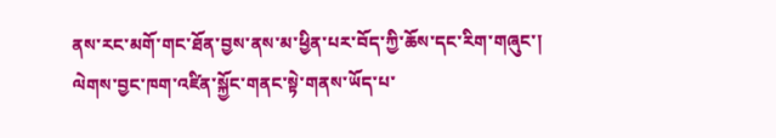ནས་རང་མགོ་གང་ཐོན་བྱས་ནས་མ་ཕྱིན་པར་བོད་ཀྱི་ཆོས་དང་རིག་གཞུང་། ལེགས་བྱང་ཁག་འཛིན་སྐྱོང་གནང་སྟེ་གནས་ཡོད་པ་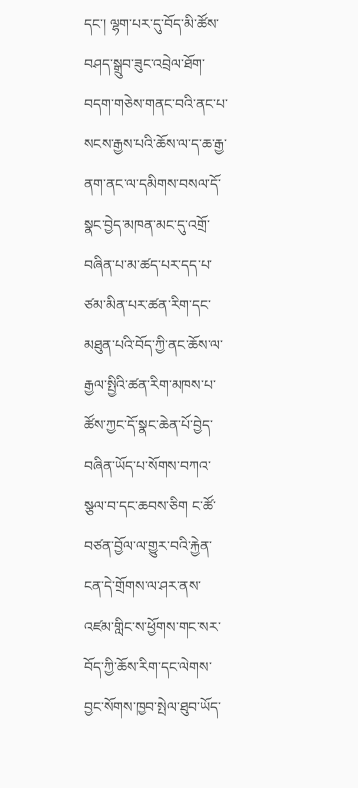དང་། ལྷག་པར་དུ་བོད་མི་ཚོས་བཤད་སྒྲུབ་ཟུང་འབྲེལ་ཐོག་བདག་གཅེས་གནང་བའི་ནང་པ་སངས་རྒྱས་པའི་ཆོས་ལ་ད་ཆ་རྒྱ་ནག་ནང་ལ་དམིགས་བསལ་དོ་སྣང་བྱེད་མཁན་མང་དུ་འགྲོ་བཞིན་པ་མ་ཚད་པར་དད་པ་ཙམ་མིན་པར་ཚན་རིག་དང་མཐུན་པའི་བོད་ཀྱི་ནང་ཆོས་ལ་རྒྱལ་སྤྱིའི་ཚན་རིག་མཁས་པ་ཚོས་ཀྱང་དོ་སྣང་ཆེན་པོ་བྱེད་བཞིན་ཡོད་པ་སོགས་བཀའ་སྩལ་བ་དང་ཆབས་ཅིག ང་ཚོ་བཙན་བྱོལ་ལ་གྱུར་བའི་རྐྱེན་ངན་དེ་གྲོགས་ལ་ཤར་ནས་འཛམ་གླིང་ས་ཕྱོགས་གང་སར་བོད་ཀྱི་ཆོས་རིག་དང་ལེགས་བྱང་སོགས་ཁྱབ་སྤེལ་ཐུབ་ཡོད་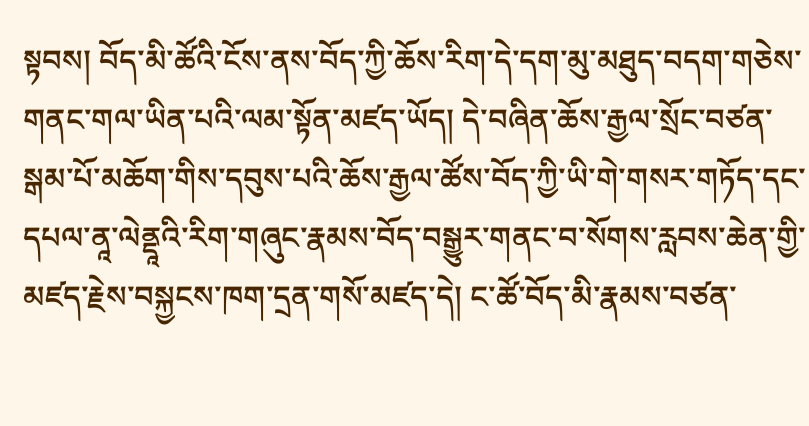སྟབས། བོད་མི་ཚོའི་ངོས་ནས་བོད་ཀྱི་ཆོས་རིག་དེ་དག་མུ་མཐུད་བདག་གཅེས་གནང་གལ་ཡིན་པའི་ལམ་སྟོན་མཛད་ཡོད། དེ་བཞིན་ཆོས་རྒྱལ་སྲོང་བཙན་སྒམ་པོ་མཆོག་གིས་དབུས་པའི་ཆོས་རྒྱལ་ཚོས་བོད་ཀྱི་ཡི་གེ་གསར་གཏོད་དང་དཔལ་ནཱ་ལེནྡཱའི་རིག་གཞུང་རྣམས་བོད་བསྒྱུར་གནང་བ་སོགས་རླབས་ཆེན་གྱི་མཛད་རྗེས་བསྐྱངས་ཁག་དྲན་གསོ་མཛད་དེ། ང་ཚོ་བོད་མི་རྣམས་བཙན་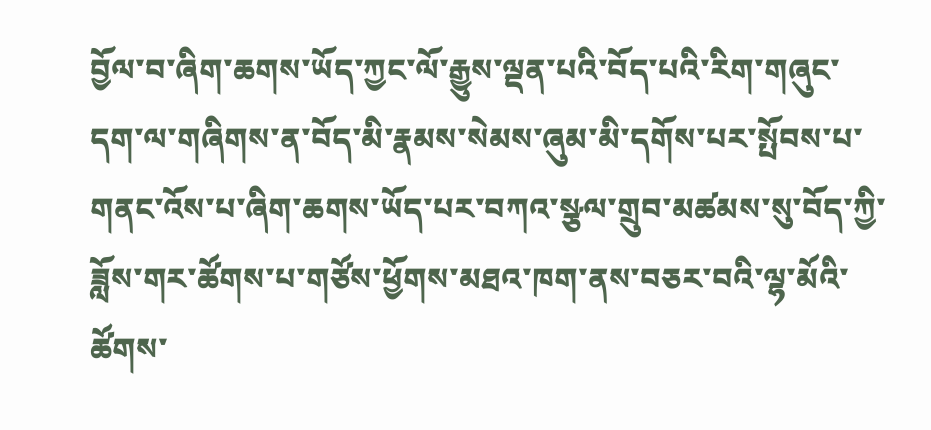བྱོལ་བ་ཞིག་ཆགས་ཡོད་ཀྱང་ལོ་རྒྱུས་ལྡན་པའི་བོད་པའི་རིག་གཞུང་དག་ལ་གཞིགས་ན་བོད་མི་རྣམས་སེམས་ཞུམ་མི་དགོས་པར་སྤོབས་པ་གནང་འོས་པ་ཞིག་ཆགས་ཡོད་པར་བཀའ་སྩལ་གྲུབ་མཚམས་སུ་བོད་ཀྱི་ཟློས་གར་ཚོགས་པ་གཙོས་ཕྱོགས་མཐའ་ཁག་ནས་བཅར་བའི་ལྷ་མོའི་ཚོགས་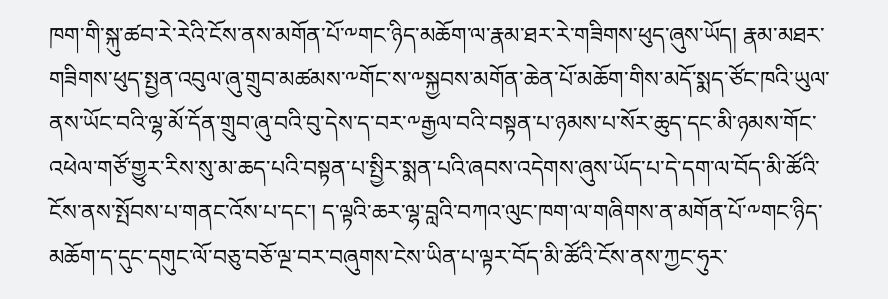ཁག་གི་སྐུ་ཚབ་རེ་རེའི་ངོས་ནས་མགོན་པོ་༸གང་ཉིད་མཆོག་ལ་རྣམ་ཐར་རེ་གཟིགས་ཕུད་ཞུས་ཡོད། རྣམ་མཐར་གཟིགས་ཕུད་སྤྱན་འབུལ་ཞུ་གྲུབ་མཚམས་༸གོང་ས་༸སྐྱབས་མགོན་ཆེན་པོ་མཆོག་གིས་མདོ་སྨད་ཙོང་ཁའི་ཡུལ་ནས་ཡོང་བའི་ལྷ་མོ་དོན་གྲུབ་ཞུ་བའི་བུ་དེས་ད་བར་༸རྒྱལ་བའི་བསྟན་པ་ཉམས་པ་སོར་ཆུད་དང་མི་ཉམས་གོང་འཕེལ་གཙོ་གྱུར་རིས་སུ་མ་ཆད་པའི་བསྟན་པ་སྤྱིར་སྨན་པའི་ཞབས་འདེགས་ཞུས་ཡོད་པ་དེ་དག་ལ་བོད་མི་ཚོའི་ངོས་ནས་སྤོབས་པ་གནང་འོས་པ་དང་། ད་ལྟའི་ཆར་ལྷ་བླའི་བཀའ་ལུང་ཁག་ལ་གཞིགས་ན་མགོན་པོ་༸གང་ཉིད་མཆོག་ད་དུང་དགུང་ལོ་བཅུ་བཅོ་ལྔ་བར་བཞུགས་ངེས་ཡིན་པ་ལྟར་བོད་མི་ཚོའི་ངོས་ནས་ཀྱང་ཧུར་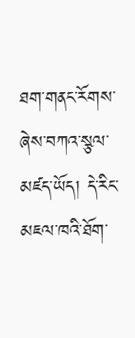ཐག་གནང་རོགས་ཞེས་བཀའ་སྩལ་མཛད་ཡོད། དེ་རིང་མཇལ་ཁའི་ཐོག་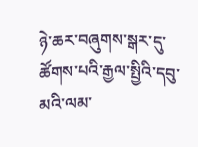ཉེ་ཆར་བཞུགས་སྒར་དུ་ཚོགས་པའི་རྒྱལ་སྤྱིའི་དབུ་མའི་ལམ་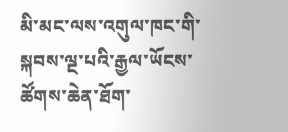མི་མང་ལས་འགུལ་ཁང་གི་སྐབས་ལྔ་པའི་རྒྱལ་ཡོངས་ཚོགས་ཆེན་ཐོག་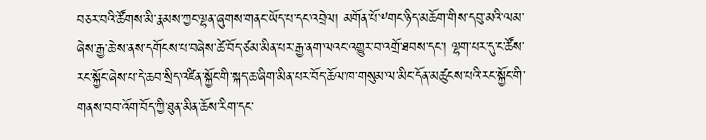བཅར་བའི་ཚོགས་མི་རྣམས་ཀྱང་ལྷན་ཞུགས་གནང་ཡོད་པ་དང་འབྲེལ། མགོན་པོ་༸གང་ཉིད་མཆོག་གིས་དབུ་མའི་ལམ་ཞེས་རྒྱ་ཆེ་ས་ནས་དགོངས་པ་བཞེས་ཚེ་བོད་ཙམ་མིན་པར་རྒྱ་ནག་ལའང་འགྱུར་བ་འགྲོ་ཐབས་དང་། ལྷག་པར་དུ་ང་ཚོས་རང་སྐྱོང་ཞེས་པ་དེ་ཆབ་སྲིད་འཛིན་སྐྱོང་གི་སྐད་ཆ་ཞིག་མིན་པར་བོད་ཆོལ་ཁ་གསུམ་ལ་མིང་དོན་མཚུངས་པའི་རང་སྐྱོང་གི་གནས་བབ་འོག་བོད་ཀྱི་ཐུན་མིན་ཆོས་རིག་དང་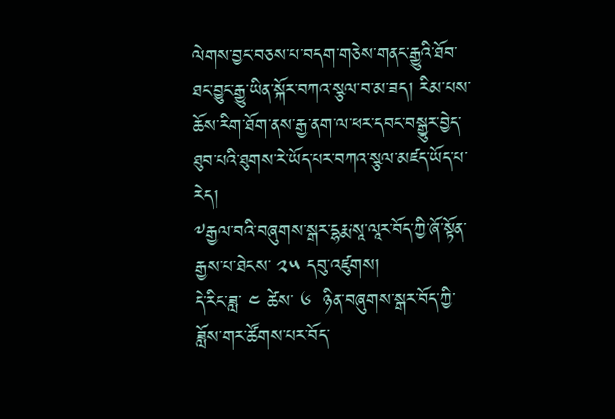ལེགས་བྱང་བཅས་པ་བདག་གཅེས་གནང་རྒྱུའི་ཐོབ་ཐང་བྱུང་རྒྱུ་ཡིན་སྐོར་བཀའ་སྩལ་བ་མ་ཟད། རིམ་པས་ཆོས་རིག་ཐོག་ནས་རྒྱ་ནག་ལ་ཕར་དབང་བསྒྱུར་བྱེད་ཐུབ་པའི་ཐུགས་རེ་ཡོད་པར་བཀའ་སྩལ་མཛད་ཡོད་པ་རེད།
༸རྒྱལ་བའི་བཞུགས་སྒར་དྷརྨ་སཱ་ལཱར་བོད་ཀྱི་ཞོ་སྟོན་རྒྱས་པ་ཐེངས་ ༢༥ དབུ་འཛུགས།
དེ་རིང་ཟླ་ ༤ ཚེས་ ༦  ཉིན་བཞུགས་སྒར་བོད་ཀྱི་ཟློས་གར་ཚོགས་པར་བོད་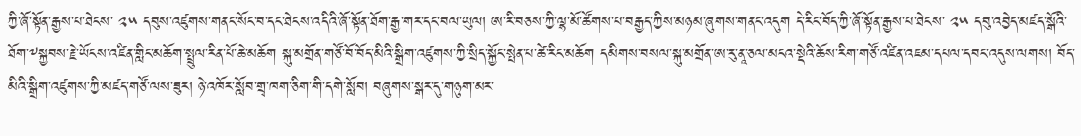ཀྱི་ཞོ་སྟོན་རྒྱས་པ་ཐེངས་ ༢༥ དབུས་འཛུགས་གནང་སོང་བ་དང་ཐེངས་འདིའི་ཞོ་སྟོན་ཐོག་རྒྱ་གར་དང་བལ་ཡུལ། ཨ་རི་བཅས་ཀྱི་ལྷ་མོ་ཚོགས་པ་བརྒྱད་ཀྱིས་མཉམ་ཞུགས་གནང་འདུག དེ་རིང་བོད་ཀྱི་ཞོ་སྟོན་རྒྱས་པ་ཐེངས་ ༢༥ དབུ་འབྱེད་མཛད་སྒོའི་ཐོག་༸སྐྱབས་རྗེ་ཡོངས་འཛིན་གླིང་མཆོག་སྤྲུལ་རིན་པོ་ཆེ་མཆོག སྐུ་མགྲོན་གཙོ་བོ་བོད་མིའི་སྒྲིག་འཛུགས་ཀྱི་སྲིད་སྐྱོང་སྤེན་པ་ཚེ་རིང་མཆོག དམིགས་བསལ་སྐུ་མགྲོན་ཨ་རུ་ནཱ་ཅལ་མངའ་སྡེའི་ཆོས་རིག་གཙོ་འཛིན་འཇམ་དཔལ་དབང་འདུས་ལགས། བོད་མིའི་སྒྲིག་འཛུགས་ཀྱི་མཛད་གཙོ་ལས་ཟུར། ཉེ་འཁོར་སློབ་གྲྭ་ཁག་ཅིག་གི་དགེ་སློབ། བཞུགས་སྒར་དུ་གཉུག་མར་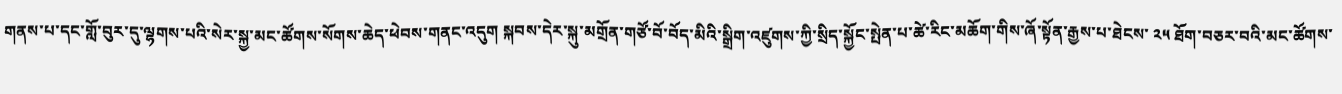གནས་པ་དང་གློ་བུར་དུ་ལྷགས་པའི་སེར་སྐྱ་མང་ཚོགས་སོགས་ཆེད་ཕེབས་གནང་འདུག སྐབས་དེར་སྐུ་མགྲོན་གཙོ་བོ་བོད་མིའི་སྒྲིག་འཛུགས་ཀྱི་སྲིད་སྐྱོང་སྤེན་པ་ཚེ་རིང་མཆོག་གིས་ཞོ་སྟོན་རྒྱས་པ་ཐེངས་ ༢༥ ཐོག་བཅར་བའི་མང་ཚོགས་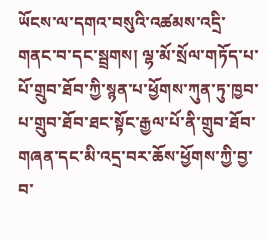ཡོངས་ལ་དགའ་བསུའི་འཚམས་འདྲི་གནང་བ་དང་སྦྲགས། ལྷ་མོ་སྲོལ་གཏོད་པ་པོ་གྲུབ་ཐོབ་ཀྱི་སྙན་པ་ཕྱོགས་ཀུན་ཏུ་ཁྱབ་པ་གྲུབ་ཐོབ་ཐང་སྟོང་རྒྱལ་པོ་ནི་གྲུབ་ཐོབ་གཞན་དང་མི་འདྲ་བར་ཆོས་ཕྱོགས་ཀྱི་བྱ་བ་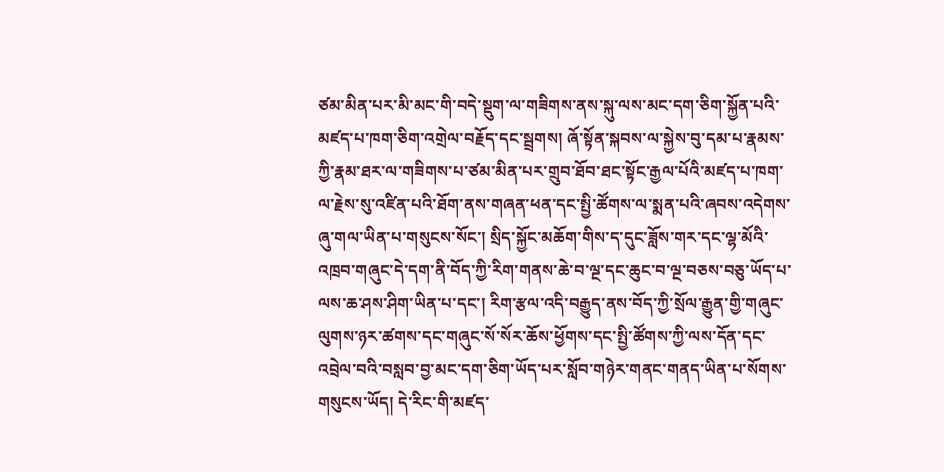ཙམ་མིན་པར་མི་མང་གི་བདེ་སྡུག་ལ་གཟིགས་ནས་སྐུ་ལས་མང་དག་ཅིག་སྐྱོན་པའི་མཛད་པ་ཁག་ཅིག་འགྲེལ་བརྗོད་དང་སྦྲགས། ཞོ་སྟོན་སྐབས་ལ་སྐྱེས་བུ་དམ་པ་རྣམས་ཀྱི་རྣམ་ཐར་ལ་གཟིགས་པ་ཙམ་མིན་པར་གྲུབ་ཐོབ་ཐང་སྟོང་རྒྱལ་པོའི་མཛད་པ་ཁག་ལ་རྗེས་སུ་འཛིན་པའི་ཐོག་ནས་གཞན་ཕན་དང་སྤྱི་ཚོགས་ལ་སྨན་པའི་ཞབས་འདེགས་ཞུ་གལ་ཡིན་པ་གསུངས་སོང་། སྲིད་སྐྱོང་མཆོག་གིས་ད་དུང་ཟློས་གར་དང་ལྷ་མོའི་འཁྲབ་གཞུང་དེ་དག་ནི་བོད་ཀྱི་རིག་གནས་ཆེ་བ་ལྔ་དང་ཆུང་བ་ལྔ་བཅས་བཅུ་ཡོད་པ་ལས་ཆ་ཤས་ཤིག་ཡིན་པ་དང་། རིག་རྩལ་འདི་བརྒྱུད་ནས་བོད་ཀྱི་སྲོལ་རྒྱུན་གྱི་གཞུང་ལུགས་ཉར་ཚགས་དང་གཞུང་སོ་སོར་ཆོས་ཕྱོགས་དང་སྤྱི་ཚོགས་ཀྱི་ལས་དོན་དང་འབྲེལ་བའི་བསླབ་བྱ་མང་དག་ཅིག་ཡོད་པར་སློབ་གཉེར་གནང་གནད་ཡིན་པ་སོགས་གསུངས་ཡོད། དེ་རིང་གི་མཛད་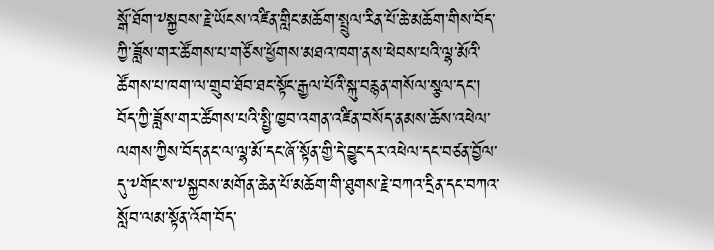སྒོ་ཐོག་༸སྐྱབས་རྗེ་ཡོངས་འཛིན་གླིང་མཆོག་སྤྲུལ་རིན་པོ་ཆེ་མཆོག་གིས་བོད་ཀྱི་ཟློས་གར་ཚོགས་པ་གཙོས་ཕྱོགས་མཐའ་ཁག་ནས་ཕེབས་པའི་ལྷ་མོའི་ཚོགས་པ་ཁག་ལ་གྲུབ་ཐོབ་ཐང་སྟོང་རྒྱལ་པོའི་སྐུ་བརྙན་གསོལ་སྩལ་དང་། བོད་ཀྱི་ཟློས་གར་ཚོགས་པའི་སྤྱི་ཁྱབ་འགན་འཛིན་བསོད་ནམས་ཆོས་འཕེལ་ལགས་ཀྱིས་བོད་ནང་ལ་ལྷ་མོ་དང་ཞོ་སྟོན་གྱི་དེ་བྱུང་དར་འཕེལ་དང་བཙན་བྱོལ་དུ་༸གོང་ས་༸སྐྱབས་མགོན་ཆེན་པོ་མཆོག་གི་ཐུགས་རྗེ་བཀའ་དྲིན་དང་བཀའ་སློབ་ལམ་སྟོན་འོག་བོད་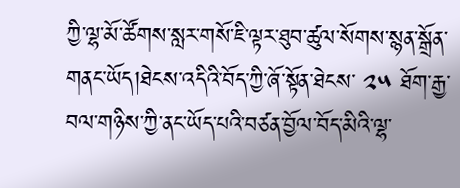ཀྱི་ལྷ་མོ་ཚོགས་སླར་གསོ་ཇི་ལྟར་ཐུབ་ཚུལ་སོགས་སྙན་སྒྲོན་གནང་ཡོད།ཐེངས་འདིའི་བོད་ཀྱི་ཞོ་སྟོན་ཐེངས་ ༢༥ ཐོག་རྒྱ་བལ་གཉིས་ཀྱི་ནང་ཡོད་པའི་བཙན་བྱོལ་བོད་མིའི་ལྷ་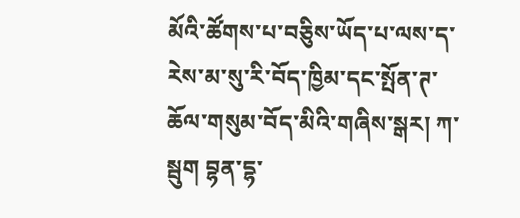མོའི་ཚོགས་པ་བཅིུས་ཡོད་པ་ལས་ད་རེས་མ་སུ་རི་བོད་ཁྱིམ་དང་སྤོན་ཊ་ཆོལ་གསུམ་བོད་མིའི་གཞིས་སྒར། ཀ་སྦུག བྷན་དྷ་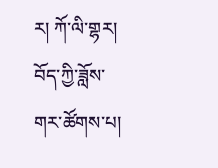ར། ཀོ་ལི་གྷར། བོད་ཀྱི་ཟློས་གར་ཚོགས་པ།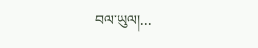བལ་ཡུལ།...